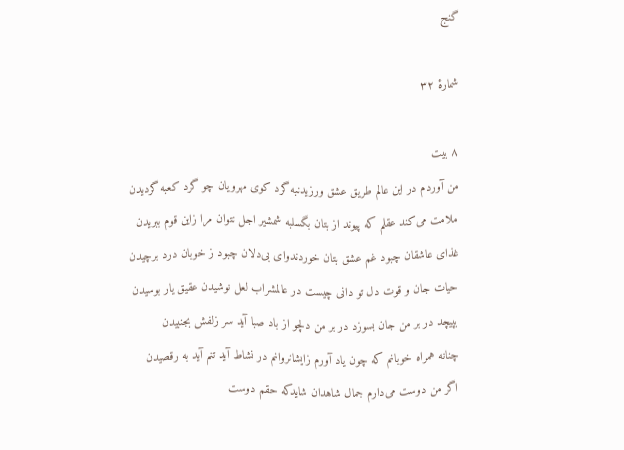گنج

شمارهٔ ۳۲

۸ بیت
من آوردم در این عالم طریق عشق ورزیدنبه گرد کوی مهرویان چو گرد کعبه گردیدن
ملامت می‌کند عقلم که پیوند از بتان بگسلبه شمشیر اجل نتوان مرا زاین قوم ببریدن
غذای عاشقان چبود غم عشق بتان خوردندوای بی‌دلان چبود ز خوبان درد برچیدن
حیات جان و قوت دل تو دانی چیست در عالمشراب لعل نوشیدن عقیق یار بوسیدن
بپیچد در بر من جان بسوزد در بر من دلچو از باد صبا آید سر زلفش بجنبیدن
چنانه همراه خوبانم که چون یاد آورم زایشانروانم در نشاط آید تنم آید به رقصیدن
اگر من دوست می‌دارم جمال شاهدان شایدکه حقم دوست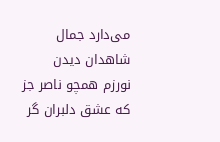می‌دارد جمال شاهدان دیدن
نورزم همچو ناصر جز که عشق دلبران گر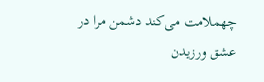چهملامت می‌کند دشمن مرا در عشق ورزیدن